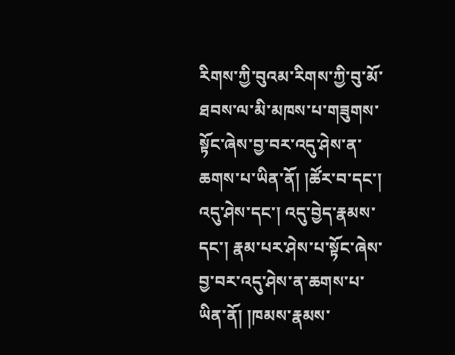རིགས་ཀྱི་བུའམ་རིགས་ཀྱི་བུ་མོ་ཐབས་ལ་མི་མཁས་པ་གཟུགས་སྟོང་ཞེས་བྱ་བར་འདུ་ཤེས་ན་ཆགས་པ་ཡིན་ནོ། །ཚོར་བ་དང་། འདུ་ཤེས་དང་། འདུ་བྱེད་རྣམས་དང་། རྣམ་པར་ཤེས་པ་སྟོང་ཞེས་བྱ་བར་འདུ་ཤེས་ན་ཆགས་པ་ཡིན་ནོ། །ཁམས་རྣམས་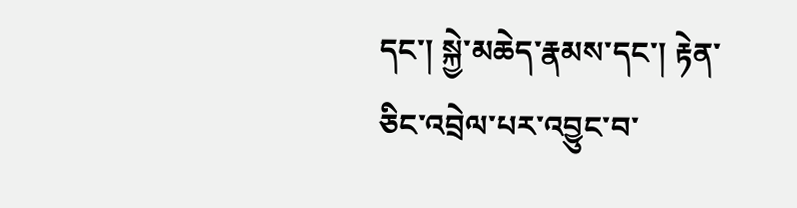དང་། སྐྱེ་མཆེད་རྣམས་དང་། རྟེན་ཅིང་འབྲེལ་པར་འབྱུང་བ་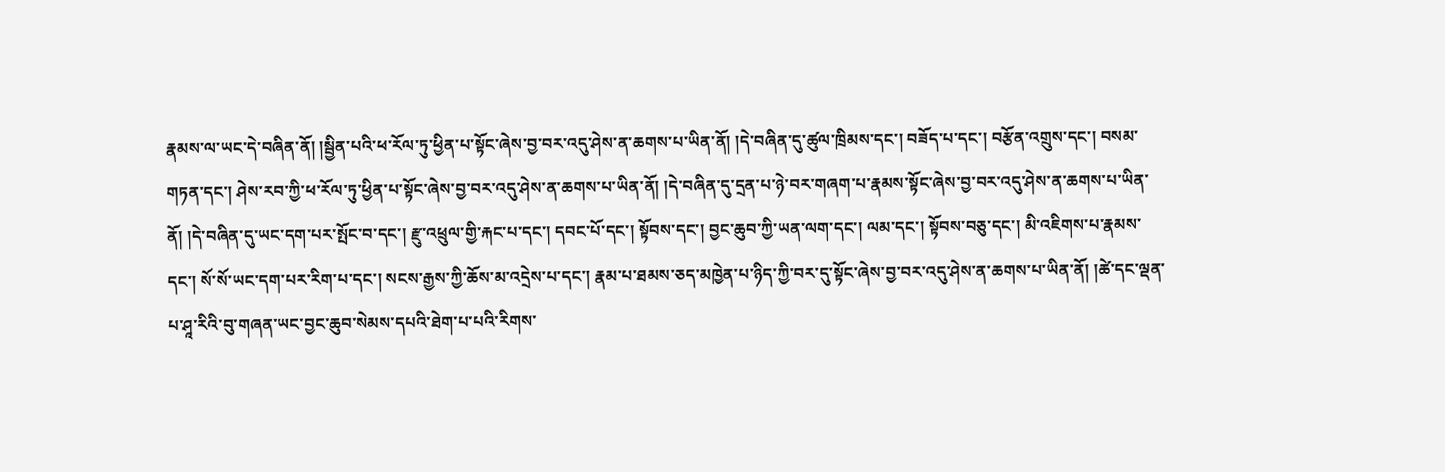རྣམས་ལ་ཡང་དེ་བཞིན་ནོ། །སྦྱིན་པའི་ཕ་རོལ་ཏུ་ཕྱིན་པ་སྟོང་ཞེས་བྱ་བར་འདུ་ཤེས་ན་ཆགས་པ་ཡིན་ནོ། །དེ་བཞིན་དུ་ཚུལ་ཁྲིམས་དང་། བཟོད་པ་དང་། བརྩོན་འགྲུས་དང་། བསམ་གཏན་དང་། ཤེས་རབ་ཀྱི་ཕ་རོལ་ཏུ་ཕྱིན་པ་སྟོང་ཞེས་བྱ་བར་འདུ་ཤེས་ན་ཆགས་པ་ཡིན་ནོ། །དེ་བཞིན་དུ་དྲན་པ་ཉེ་བར་གཞག་པ་རྣམས་སྟོང་ཞེས་བྱ་བར་འདུ་ཤེས་ན་ཆགས་པ་ཡིན་ནོ། །དེ་བཞིན་དུ་ཡང་དག་པར་སྤོང་བ་དང་། རྫུ་འཕྲུལ་གྱི་རྐང་པ་དང་། དབང་པོ་དང་། སྟོབས་དང་། བྱང་ཆུབ་ཀྱི་ཡན་ལག་དང་། ལམ་དང་། སྟོབས་བཅུ་དང་། མི་འཇིགས་པ་རྣམས་དང་། སོ་སོ་ཡང་དག་པར་རིག་པ་དང་། སངས་རྒྱས་ཀྱི་ཆོས་མ་འདྲེས་པ་དང་། རྣམ་པ་ཐམས་ཅད་མཁྱེན་པ་ཉིད་ཀྱི་བར་དུ་སྟོང་ཞེས་བྱ་བར་འདུ་ཤེས་ན་ཆགས་པ་ཡིན་ནོ། །ཚེ་དང་ལྡན་པ་ཤཱ་རིའི་བུ་གཞན་ཡང་བྱང་ཆུབ་སེམས་དཔའི་ཐེག་པ་པའི་རིགས་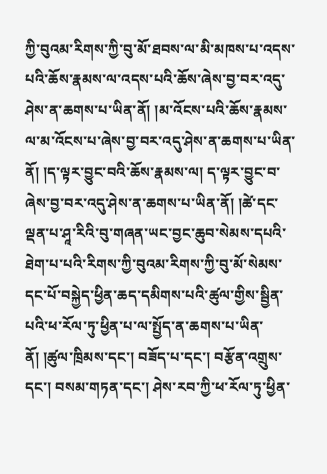ཀྱི་བུའམ་རིགས་ཀྱི་བུ་མོ་ཐབས་ལ་མི་མཁས་པ་འདས་པའི་ཆོས་རྣམས་ལ་འདས་པའི་ཆོས་ཞེས་བྱ་བར་འདུ་ཤེས་ན་ཆགས་པ་ཡིན་ནོ། །མ་འོངས་པའི་ཆོས་རྣམས་ལ་མ་འོངས་པ་ཞེས་བྱ་བར་འདུ་ཤེས་ན་ཆགས་པ་ཡིན་ནོ། །ད་ལྟར་བྱུང་བའི་ཆོས་རྣམས་ལ། ད་ལྟར་བྱུང་བ་ཞེས་བྱ་བར་འདུ་ཤེས་ན་ཆགས་པ་ཡིན་ནོ། །ཚེ་དང་ལྡན་པ་ཤཱ་རིའི་བུ་གཞན་ཡང་བྱང་ཆུབ་སེམས་དཔའི་ཐེག་པ་པའི་རིགས་ཀྱི་བུའམ་རིགས་ཀྱི་བུ་མོ་སེམས་དང་པོ་བསྐྱེད་ཕྱིན་ཆད་དམིགས་པའི་ཚུལ་གྱིས་སྦྱིན་པའི་ཕ་རོལ་ཏུ་ཕྱིན་པ་ལ་སྤྱོད་ན་ཆགས་པ་ཡིན་ནོ། །ཚུལ་ཁྲིམས་དང་། བཟོད་པ་དང་། བརྩོན་འགྲུས་དང་། བསམ་གཏན་དང་། ཤེས་རབ་ཀྱི་ཕ་རོལ་ཏུ་ཕྱིན་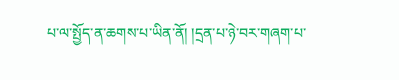པ་ལ་སྤྱོད་ན་ཆགས་པ་ཡིན་ནོ། །དྲན་པ་ཉེ་བར་གཞག་པ་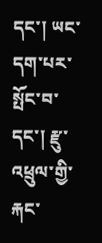དང་། ཡང་དག་པར་སྤོང་བ་དང་། རྫུ་འཕྲུལ་གྱི་རྐང་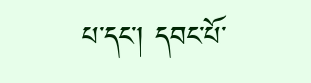པ་དང་། དབང་པོ་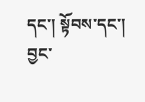དང་། སྟོབས་དང་། བྱང་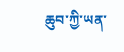ཆུབ་ཀྱི་ཡན་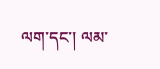ལག་དང་། ལམ་